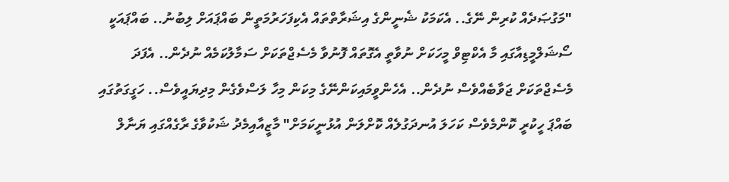"މަގުޞަދެއް ކުރިން ނޭގެ.. އެކަމަކު ޝެނީންގެ އިޝަރާތްތައް އެކިފަހަރުމަތީން ބައްޕައަށް ލިބުނު.. ބައްޕައަކީ ސޯޝަލްމީޑިއާގައި މާ އެކްޓިވް މީހަކަށް ނުވާތީ އެގޮތައް ފޮނުވާ މެސެޖްތަކަށް ސަމާލުކަމެއް ނުދެން.. އެފަދަ މެސެޖްތަކަށް ޖަވާބެއްވެސް ނުދެން.. އެހެންވީމައިކަންނޭގެ މިކަން މިހާ ލަސްވެގެން މިދިޔައީވެސް.. ހަގީގަތުގައި ބައްޕަ ހީކުރީ ކޮންމެވެސް ކަހަލަ އުނދަގުލެއް ކޮށްލަން އުޅުނީކަމަށް" މާޒީއާއިމެދު ޝަކުވާގެ ރާގެއްގައި ޔަނާލް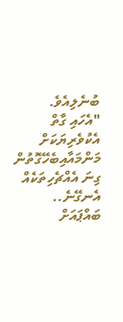ބުނެލިއެވެ.
"އެހައި ގާތް އެކުވެރިޔަކަށް މަންމައާއިބެހޭގޮތުން ގިނަ އެއްޗެހިތަކެއް އެނގޭނެ.. ބައްޕައަށް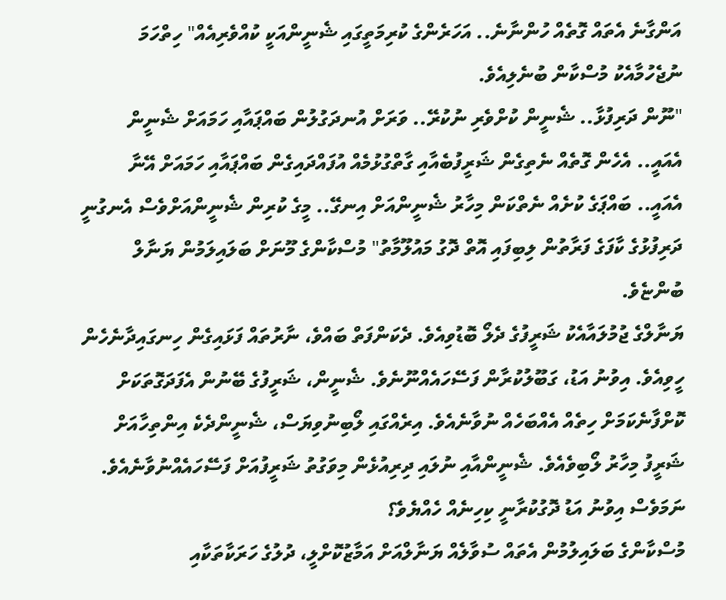އަންގާނެ އެތައް ގޮތެއް ހުންނާނެ.. އަހަރެންގެ ކުރިމަތީގައި ޝެނީންއަކީ ކުއްވެރިއެއް" ހިތްހަމަ ނުޖެހުމާއެކު މުސްކާން ބުނެލިއެވެ.
"ނޫން ދަރިފުޅާ.. ޝެނީން ކުށްވެރި ނުކުރޭ.. ވަރަށް އުނދަގުލުން ބައްޕައާއި ހަމައަށް ޝެނީން އެއައީ.. އެހެން ގޮތެއް ނެތިގެން ޝަރީފުބެއާއި ގާތްގުޅުމެއް އުފައްދައިގެން ބައްޕައާއި ހަމައަށް އޭނާ އެއައީ.. ބައްޕަގެ ކުށެއް ނެތްކަން މިހާރު ޝެނީންއަށް އިނގޭ.. މީގެ ކުރިން ޝެނީންއަށްވެސް އެނގުނީ ދަރިފުޅުގެ ކާފަގެ ފަރާތުން ލިބިފައި އޮތް ދޮގު މައުލޫމާތު" މުސްކާންގެ މޫނަށް ބަލައިލަމުން ޔަނާލް ބުންޏެވެ.
ޔަނާލްގެ ޖުމުލައާއެކު ޝަރީފުގެ ދެލޯ ބޮޑުވިއެވެ. ދެކަންފަތް ބައްވެ، ނާރުތައް ފަޅައިގެން ހިނގައިދާނެހެން ހީވިއެވެ. އިވުނު އަޑު، ގަބޫލުކުރާން ފަސޭހައެއްނޫނެވެ. ޝެނީން، ޝަރީފުގެ ބޭނުން އެފަދަގޮތަކަށް ކޮށްފާނެކަމަށް ހިތެއް އެއްބަހެއް ނުވާނެއެވެ. އިރެއްގައި ލޯބިނުވިޔަސް، ޝެނީންދެކެ އިންތިހާއަށް ޝަރީފު މިހާރު ލޯބިވެއެވެ. ޝެނީންއާއި ނުލައި ދިރިއުޅެން މިވަގުތު ޝަރީފުއަށް ފަސޭހައެއްނުވާނެއެވެ. ނަމަވެސް އިވުނު އަޑު ދޮގުކުރާނީ ކިހިނެއް ހެއްޔެވެ؟
މުސްކާންގެ ބަލައިލުމުން އެތައް ސުވާލެއް ޔަނާލްއަށް އަމާޒުކޮށްލީ، ދުލުގެ ހަރަކާތަކާއި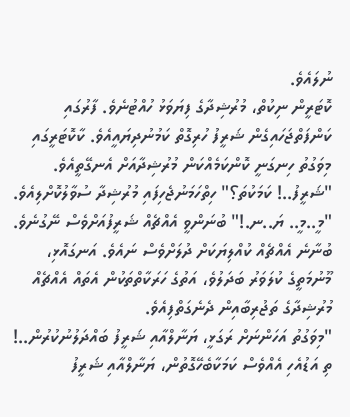ނުލައެވެ.
ކޮޓަރީން ނިކުތް، މުރުޝިދާގެ ފިޔަވަޅު ހުއްޓުނެވެ. ފާރުގައި ކަންފަތްޖަހައިގެން ޝަރީފު ހުރިގޮތް ކަމުނުދިޔައީއެވެ. ކާކޮޓަރީގައި މިވަގުތު ހިނގަނީ ކޮންކަމެއްކަން މުރުޝިދާއަށް އެނގޭތީއެވެ.
"ޝަރީފު..! ކަމަކުތަ؟" ހިތްހަމަނުޖެހިފައި މުރުޝިދާ ސުވާލުކޮށްލިއެވެ.
"މީ..މީ.. ޔަ..ނ.!" ބުނަންވީ އެއްޗެއް ޝަރީފުއަށްވެސް ނޭގުނެވެ.
ބުނާނެ އެއްޗެއް ކުއްލިޔަކަށް ދުލަށްވެސް ނައެވެ. އަނގައޮޅި، މޫނުމަތީގެ ކުލަވަރު ބަދަލުވެ، އަތުގެ ހަރަކާތްތަކުން އެތައް އެއްޗެއް މުރުޝިދާގެ ތަޖުރިބާއިން ދެނެގަތްފިއެވެ.
"މިވަގުތު އަހަންނަށް ރަގަޅީ، ޔަނާލްއާއި ޝަރީފު ބައްދަލުނުކުރުން..! ތި އަޑުއެހި އެއްވެސް ކަމަކާބެހޭގޮތުން، ޔަނާލްއާއި ޝަރީފު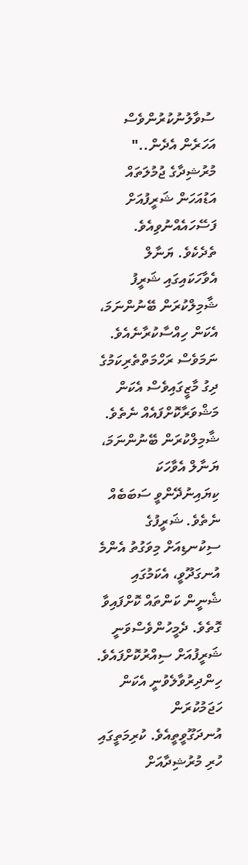ސުވާލުނުކުރުންވެސް އަހަރެން އެދެން.." މުރުޝިދާގެ ޖުމުލަތައް އަޑުއަހަން ޝަރީފުއަށް ފަސޭހައެއްނުވިއެވެ.
ތެދެކެވެ. ޔަނާލް އެވާހަކައިގައި ޝަރީފު ޝާމިލްކުރަން ބޭނުންނަމަ، އެކަން ހިއްސާކުރާނެއެވެ. ނަމަވެސް ރަހްމަތްތެރިކަމުގެ ދިގު މާޒީގައިވެސް އެކަން މަޝްވަރާކޮށްފައެއް ނެތެވެ. ޝާމިލްކުރަން ބޭނުންނަމަ، ޔަނާލް އެވާހަކަ ކިޔައިނުދޭންވީ ސަބަބެއް ނެތެވެ. ޝަރީފުގެ ސިކުނޑިއަށް މިވަގުތު އެންމެ އުނގަދޫވީ، އެކަމުގައި ޝެނީން ކަންތައް ކޮށްފައިވާ ގޮތެވެ. ދެމީހުންވެސްވަނީ ޝަރީފުއަށް ސިއްރުކޮށްފައެވެ. ހިންދިރުވާލެވުނީ އެކަން ހަޖަމުކުރަން އުނދަގޫވީތީއެވެ. ކުރިމަތީގައި ހުރި މުރުޝިދާއަށް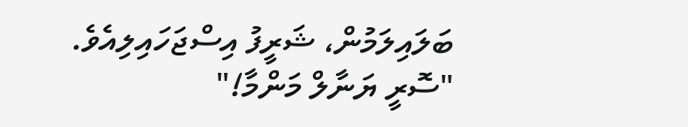ބަލައިލަމުން، ޝަރީފު އިސްޖަހައިލިއެވެ.
"ސޮރީ ޔަނާލް މަންމާ!"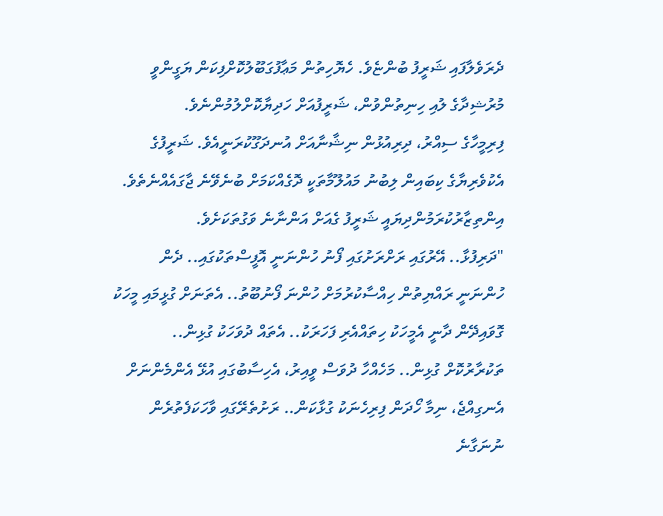ދެރަވެލާފައި ޝަރީފު ބުންޏެވެ. ހެޔޮހިތުން މަޢާފުގަބޫލުކޮށްފިކަން ޔަގީންވީ މުރުޝިދާގެ ލުއި ހިނިތުންވުން، ޝަރީފުއަށް ހަދިޔާކޮށްލުމުންނެވެ.
ފިރިމީހާގެ ސިއްރު، ދިރިއުޅުން ނިޝާނާއަށް އުނދަގޫކުރަނީއެވެ. ޝަރީފުގެ އެކުވެރިޔާގެ ކިބައިން ލިބުނު މައުލޫމާތަކީ ދޮގެއްކަމަށް ބުނެވޭނެ ޖާގައެއްނެތެވެ. އިންތިޒާރުކުރަމުންދިޔައީ ޝަރީފު ގެއަށް އަންނާނެ ވަގުތަކަށެވެ.
"ދަރިފުޅާ.. އޭރުގައި ރަށްރަށުގައި ފޯނު ހުންނަނީ އޮފީސްތަކުގައި.. ދެން ހުންނަނީ ރައްޔިތުން ހިއްސާކުރުމަށް ހުންނަ ފޯނުބޫތު.. އެތަނަށް ގުޅީމައި މީހަކު ގޮވައިދޭން ދާނީ އެމީހަކު ހިތައްއެރި ފަހަރަކު.. އެތައް ދުވަހަކު ގުޅިން.. ތަކުރާރުކޮށް ގުޅިން.. މަހެއްހާ ދުވަސް ވީއިރު، އެހިސާބުގައި އުޅޭ އެންމެންނަށް އެނގިއްޖެ، ނިމާ ހޯދަން ފިރިހެނަކު ގުޅާކަން.. ރަށުތެރޭގައި ވާހަކަފެތުރެން ނުނަގާނެ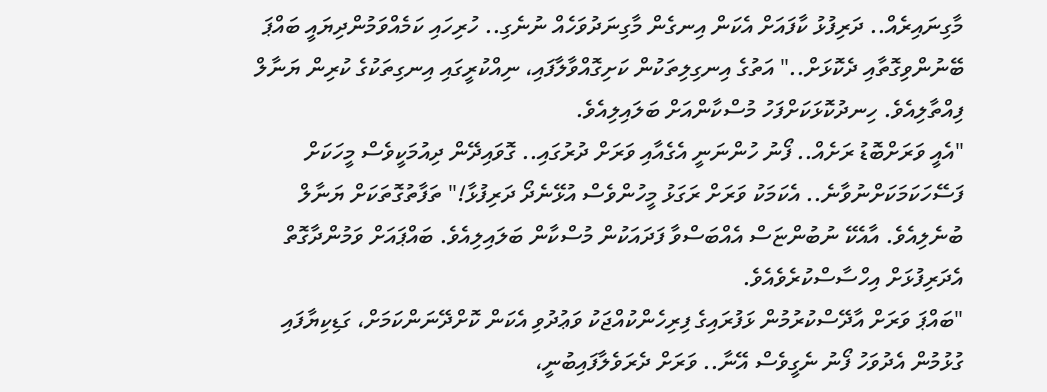މާގިނައިރެއް.. ދަރިފުޅު ކާފައަށް އެކަން އިނގެން މާގިނަދުވަހެއް ނުނެގި.. ހުރިހައި ކަމެއްވަމުންދިޔައީ ބައްޕަ ބޭނުންވިގޮތާއި ދެކޮޅަށް.." އަތުގެ އިނގިލިތަކުން ކަށިގޮއްވާލާފައި، ނިއްކުރީގައި އިނގިތަކުގެ ކުރިން ޔަނާލް ފިއްތާލިއެވެ. ހިނދުކޮޅަކަށްފަހު މުސްކާންއަށް ބަލައިލިއެވެ.
"އެއީ ވަރަށްބޮޑު ރަށެއް.. ފޯނު ހުންނަނީ އެގެއާއި ވަރަށް ދުރުގައި.. ގޮވައިދޭން ދިއުމަކީވެސް މީހަކަށް ފަސޭހަކަމަކަށްނުވާނެ.. އެކަމަކު ވަރަށް ރަގަޅު މީހުންވެސް އުޅޭނެދޯ ދަރިފުޅާ!" ތަފާތުގޮތަކަށް ޔަނާލް ބުނެލިއެވެ. އާއެކޭ ނުބުންޏަސް އެއްބަސްވާ ފަދައަކުން މުސްކާން ބަލައިލިއެވެ. ބައްޕައަށް ވަމުންދާގޮތް އެދަރިފުޅަށް އިހްސާސްކުރެވެއެވެ.
"ބައްޕަ ވަރަށް އާދޭސްކުރުމުން ޅަފުރައިގެ ފިރިހެންކުއްޖަކު ވަޢުދުވި އެކަން ކޮށްދޭނަންކަމަށް، ގަޑިކިޔާފައި ގުޅުމުން އެދުވަހު ފޯނު ނެގީވެސް އޭނާ.. ވަރަށް ދެރަވެލާފައިބުނީ،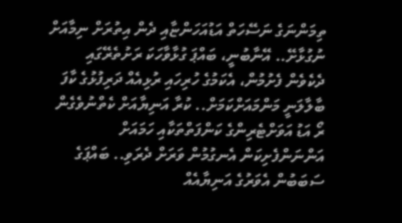ތިމަންނަގެ ނަސޭހަތް އަޑުއަހަންޏާއި ދެން އިތުރަށް ނިމާއަށް ނުގުޅާށޭ.. އޭނާބުނީ، ބައްޕަ ގުޅާވާހަކަ ރަށުތެރޭގައި ދެކެވެން ފެށުމުން، އެކަމުގެ ހުރިހައި ރުޅިއެއް ދަރިފުޅުގެ ކާފަ ބާލާލަނީ މަންމައަށްކަމަށް.. ކުރާ އަނިޔާއަށް ކެތްނުވެގެން ރޯ އަޑު އަވަށްޓެރިންގެ ކަންފަތްތަކާއި ހަމައަށް އަންނަންފެށިކަން އެނގުމުން ވަރަށް ދެރަވި.. ބައްޕަގެ ސަބަބުން އެވަރުގެ އަނިޔާއެއް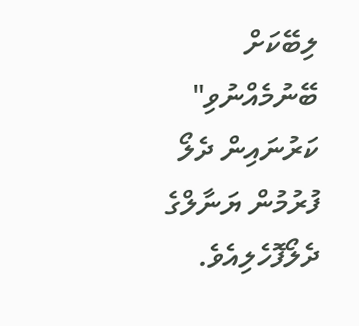ލިބޭކަށް ބޭނުމެއްނުވި" ކަރުނައިން ދެލޯ ފުރުމުން ޔަނާލްގެ ދެލޯފޮހެލިއެވެ.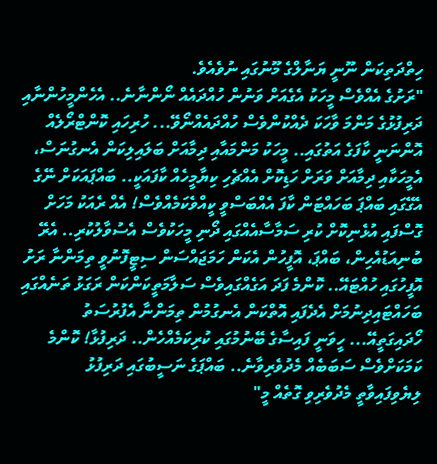ހިތްދަތިކަން ނޫނީ ޔަނާލްގެ މޫނުގައި ނުވެއެވެ.
"ރަށުގެ އެއްވެސް މީހަކު އެގެއަށް ވަނުން ހުއްދައެއް ނޯންނާނެ.. އެހެންމީހުންނާއި ދަރިފުޅުގެ މަންމަ ވާހަކަ ދެއްކުންވެސް ހުއްދައެއްނޯވޭ... ހުރިހައި ކޮންޓްރޯލެއް އޮންނަނީ ކާފަގެ އަތުގައި.. މީހަކު މަންމައާއި ދިމާއަށް ބަލައިލިކަން އެނގުނަސް، އެމީހަކާއި ދިމާއަށް ވަރަށް ހަޑިކޮށް އެއްޗެހި ކިޔާމީހެއް ކާފައަކީ.. ބައްޕައަކަށް ނޭގެ އެގޭގައި ބައްޕަ ބަހައްޓަން ކާފަ އެއްބަސްވީ ކީއްވެކަމެއްވެސް! އެއް ރެއަކު މަހަށް ގޮސްފައި އުޅެނިކޮށް ކުރި ސަމާސާއެއްގައި ދޯނި މީހަކުވެސް އެސުވާލުކުރި.. އެރޭ ބުނިއަޑުއެހިން، ބައްޕަ، އޮފީހުން އެކަން ހަމަޖައްސަން ސިޓީފޮނުވީ ތިމަންނާ ރަށު އޮފީހުގައި ހުއްޓައޭ.. ކޮންމެ ފަދަ އަގެއްގައިވެސް ސަލާމަތީކަންކަން ރަގަޅު ތަނެއްގައި ބަހައްޓައިދިނުމަށް އެދެފައި އޮތްކަން އެނގުމުން ތިމަންނާ އެފުރުސަތު ހޯދައިގަތީއޭ... ހީވަނީ ފައިސާގެ ބޭނުމުގައި ކުރިކަމެއްހެން.. ދަރިފުޅާ! ކޮންމެ ކަމަކަށްވެސް ސަބަބެއް މެދުވެރިވާނެ.. ބައްޕަގެ ނަސީބުގައި ދަރިފުޅު ލިޔެވިފައިވާތީ މެދުވެރިވި ގޮތެއް މީ"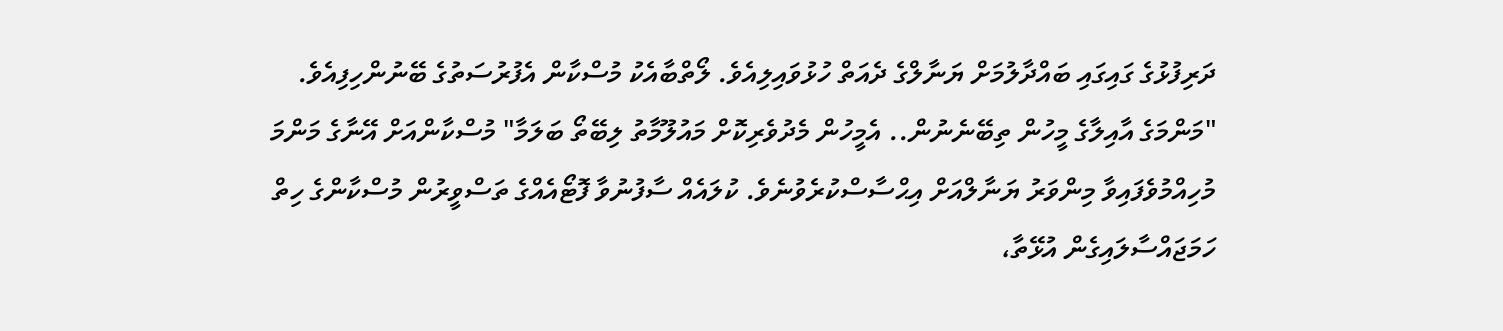ދަރިފުޅުގެ ގައިގައި ބައްދާލުމަށް ޔަނާލްގެ ދެއަތް ހުޅުވައިލިއެވެ. ލޯތްބާއެކު މުސްކާން އެފުރުސަތުގެ ބޭނުންހިފިއެވެ.
"މަންމަގެ އާއިލާގެ މީހުން ތިބޭނެނުން.. އެމީހުން މެދުވެރިކޮށް މައުލޫމާތު ލިބޭތޯ ބަލަމާ" މުސްކާންއަށް އޭނާގެ މަންމަ މުހިއްމުވެފައިވާ މިންވަރު ޔަނާލްއަށް އިޙްސާސްކުރެވުނެވެ. ކުލައެއް ސާފުނުވާ ފޮޓޯއެއްގެ ތަސްވީރުން މުސްކާންގެ ހިތް ހަމަޖައްސާލައިގެން އުޅޭތާ،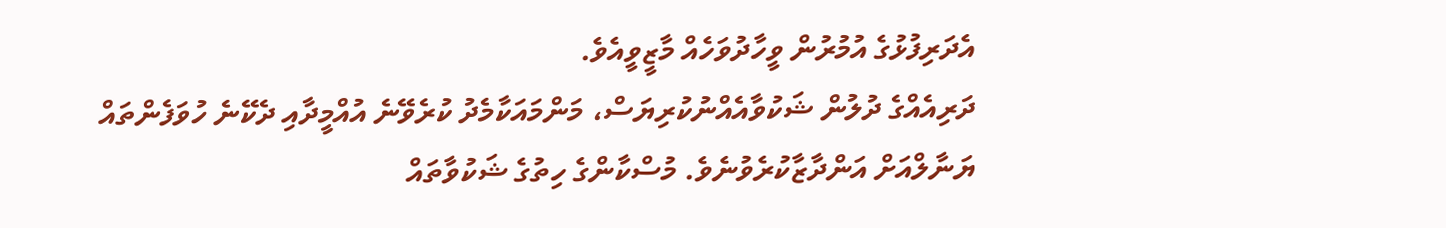އެދަރިފުޅުގެ އުމުރުން ވީހާދުވަހެއް މާޒީވީއެވެ.
ދަރިއެއްގެ ދުލުން ޝަކުވާއެއްނުކުރިޔަސް، މަންމައަކާމެދު ކުރެވޭނެ އުއްމީދާއި ދެކޭނެ ހުވަފެންތައް ޔަނާލްއަށް އަންދާޒާކުރެވުނެވެ. މުސްކާންގެ ހިތުގެ ޝަކުވާތައް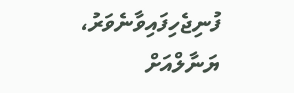ފުނިޖެހިފައިވާނެވަރު، ޔަނާލްއަށް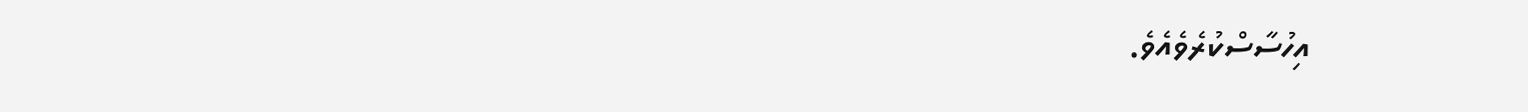އިހުސާސްކުރެވެއެވެ.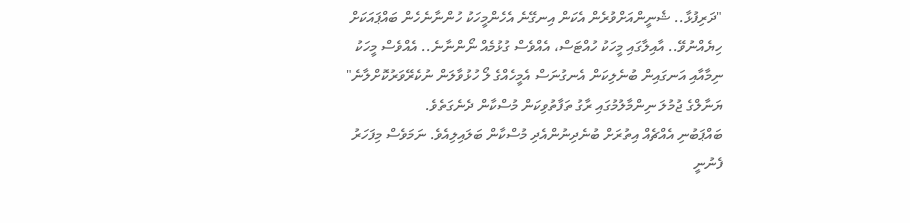"ދަރިފުޅާ.. ޝެނީންއަށްވުރެން އެކަން އިނގޭނެ އެހެންމީހަކު ހުންނާނެހެން ބައްޕައަކަށް ހިޔެއްނުވޭ.. އާއިލާގައި މީހަކު ހުއްޓަސް، އެއްވެސް ގުޅުމެއް ނޯންނާނެ.. އެއްވެސް މީހަކު ނިމާއާއި އަނގައިން ބުނެލިކަން އެނގުނަސް އެމީހެއްގެ ލޯ ހުޅުވާލަން ނުކެރޭވަރުކޮށްލާނެ" ޔަނާލްގެ ޖުމުލަ ނިންމާލުމުގައި ރާގު ތަފާތުވިކަން މުސްކާން ދެނެގަތެވެ.
ބައްޕަބުނި އެއްޗެއް އިތުރަށް ބުނެދިނުންއެދި މުސްކާން ބަލައިލިއެވެ. ނަމަވެސް މިފަހަރު ފެނުނީ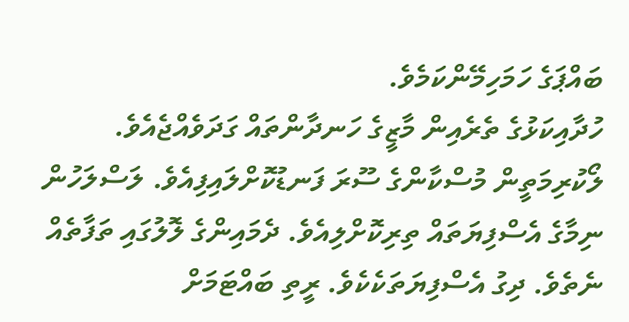ބައްޕަގެ ހަމަހިމޭންކަމެވެ.
ހުދާއިކަޅުގެ ތެރެއިން މާޒީގެ ހަނދާންތައް ގަދަވެއްޖެއެވެ. ލޯކުރިމަތީން މުސްކާންގެ ސޫރަ ފަނޑުކޮށްލައިފިއެވެ. ލަސްލަހުން ނިމާގެ އެސްފިޔަތައް ތިރިކޮށްލިއެވެ. ދެމައިންގެ ލޮލުގައި ތަފާތެއް ނެތެވެ. ދިގު އެސްފިޔަތަކެކެވެ. ރީތި ބައްޓަމަށް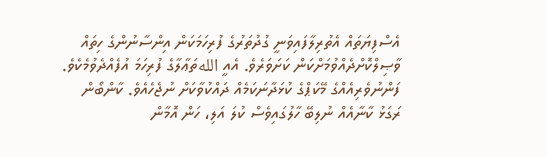އެސްފިޔަތައް އެތުރިލާފައިވަނީ ގުދުތަރުގެ ފުރިހަމަކަން އިންސާނުންގެ ހިތައް ވާޞިލްކޮށްދެއްވުމަށްކަން ކަށަވަރެވެ. އެއީ اللهތަޢާލާގެ ފުރިހަމަ އުފެއްދެވުމެކެވެ. ފަންނުވެރިއެއްގެ މޭކަޕްގެ ކުޅަދާނަކަމެއް ދައްކުވާކަށް ނުޖެހެއެވެ. ކާންބޯން ރަގަޅު ކާނާއެއް ނުލިބޭ ހާލުގައިވެސް ކުލަ އަލި، ހަން އޮމާން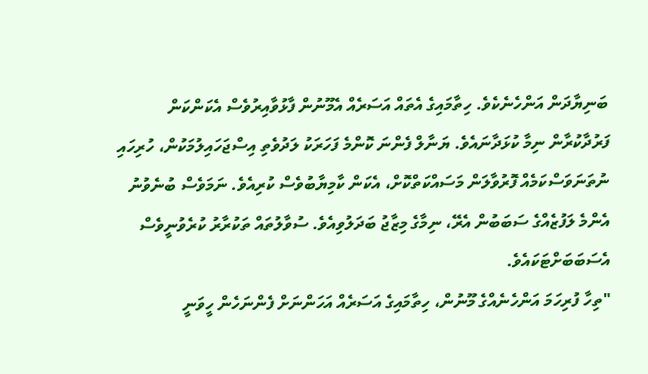ބަނިޔާދަން އަންހެނެކެވެ. ހިތާމައިގެ އެތައް އަސަރެއް އެމޫނުން ފާޅުވާއިރުވެސް އެކަންކަން ފަރުދާކުރާން ނިމާ ކުޅަދާނައެވެ. ޔަނާލް ފެންނަ ކޮންމެ ފަހަރަކު ލަދުވެތި އިސްޖަހައިލުމަކުން، ހުރިހައި ނުތަނަވަސްކަމެއް ފޮރުވާލަން މަސައްކަތްކޮށް، އެކަން ކާމިޔާބުވެސް ކުރިއެވެ. ނަމަވެސް ބުނެވުނު އެންމެ ލަފުޒެއްގެ ސަބަބުން އެރޭ، ނިމާގެ މިޒާޖު ބަދަލުވިއެވެ. ސުވާލުތައް ތަކުރާރު ކުރެވުނީވެސް އެސަބަބަށްޓަކައެވެ.
"ތިހާ ފުރިހަމަ އަންހެނެއްގެ މޫނުން، ހިތާމައިގެ އަސަރެއް އަހަންނަށް ފެންނަހެން ހީވަނީ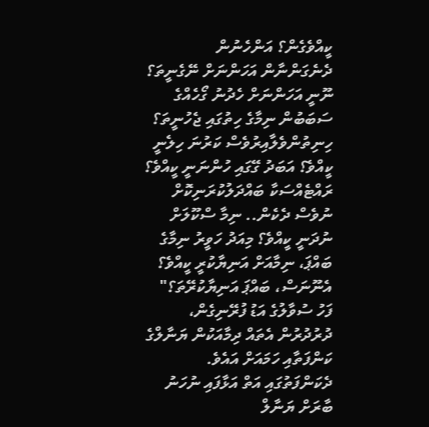ކީއްވެގެން؟ އަންހެނުން ދެނެގަންނާން އަހަންނަށް ނޭގެނީތަ؟ ނޫނީ އަހަންނަށް ހެދުނު ގޯހެއްގެ ސަބަބުން ނިމާގެ ހިތުގައި ޖެހުނީތަ؟ ހިނިތުންވެލާއިރުވެސް ކަރުނަ ހިލެނީ ކީއްވެ؟ އަބަދު ގޭގައި ހުންނަނީ ކީއްވެ؟ ރައްޓެއްސަކާ ބައްދަލުކުރަނިކޮށް ނުވެސް ދެކެން.. ނިމާ ސްކޫލަށް ނުދަނީ ކީއްވެ؟ މިއަދު ހަވީރު ނިމާގެ ބައްޕަ، ނިމާއަށް އަނިޔާކުރީ ކީއްވެ؟ އެނޫނަސް، ބައްޕަ އަނިޔާކުރޭތަ؟" ފަހު ސުވާލުގެ އަޑު ފުރޭނިގެން، ދުރުދުރުން އެތައް ދިމާއަކުން ޔަނާލްގެ ކަންފަތާއި ހަމައަށް އައެވެ. ދެކަންފަތުގައި އަތް އަޅާފައި ނުހަނު ބާރަށް ޔަނާލް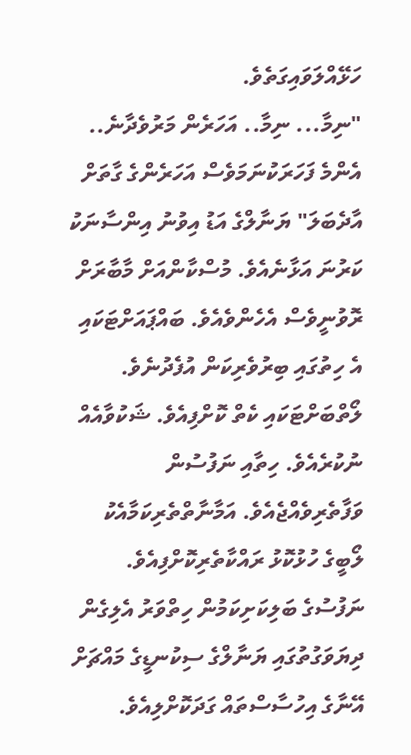ހަޅޭއްލަވައިގަތެވެ.
"ނިމާ... ނިމާ.. އަހަރެން މަރުވެދާނެ.. އެންމެ ފަހަރަކުނަމަވެސް އަހަރެންގެ ގާތަށް އާދެބަލަ" ޔަނާލްގެ އަޑު އިވުނު އިންސާނަކު ކަރުނަ އަޅާނެއެވެ. މުސްކާންއަށް މާބާރަށް ރޮވުނީވެސް އެހެންވެއެވެ. ބައްޕައަށްޓަކައި އެ ހިތުގައި ބިރުވެރިކަން އުފެދުނެވެ.
ލޯތްބަށްޓަކައި ކެތް ކޮށްފިއެވެ. ޝަކުވާއެއް ނުކުރެއެވެ. ހިތާއި ނަފުސުން ވަފާތެރިވެއްޖެއެވެ. އަމާނާތްތެރިކަމާއެކު ލޯބީގެ ހުޅުކޮޅު ރައްކާތެރިކޮށްފިއެވެ. ނަފުސުގެ ބަލިކަށިކަމުން ހިތްވަރު އެލިގެން ދިޔަވަގުތުގައި ޔަނާލްގެ ސިކުނޑީގެ މައްޗަށް އޭނާގެ އިހުސާސްތައް ގަދަކޮށްލިއެވެ.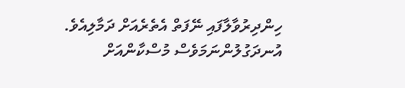ހިންދިރުވާލާފައި ނޭފަތް އެތެރެއަށް ދަމާލިއެވެ. އުނދަގުލުންނަމަވެސް މުސްކާންއަށް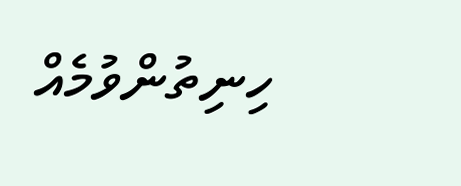ހިނިތުންވުމެއް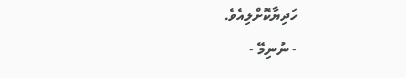ހަދިޔާކޮށްލިއެވެ.
- ނުނިމޭ -